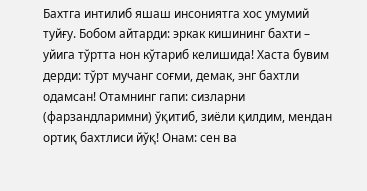Бахтга интилиб яшаш инсониятга хос умумий туйғу. Бобом айтарди: эркак кишининг бахти – уйига тўртта нон кўтариб келишида! Хаста бувим дерди: тўрт мучанг соғми, демак, энг бахтли одамсан! Отамнинг гапи: сизларни (фарзандларимни) ўқитиб, зиёли қилдим, мендан ортиқ бахтлиси йўқ! Онам: сен ва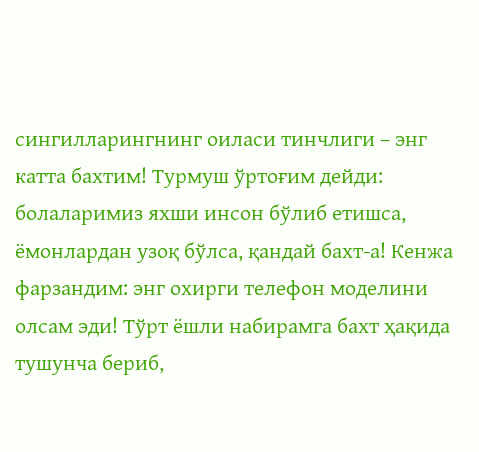сингилларингнинг оиласи тинчлиги – энг катта бахтим! Турмуш ўртоғим дейди: болаларимиз яхши инсон бўлиб етишса, ёмонлардан узоқ бўлса, қандай бахт-а! Кенжа фарзандим: энг охирги телефон моделини олсам эди! Тўрт ёшли набирамга бахт ҳақида тушунча бериб,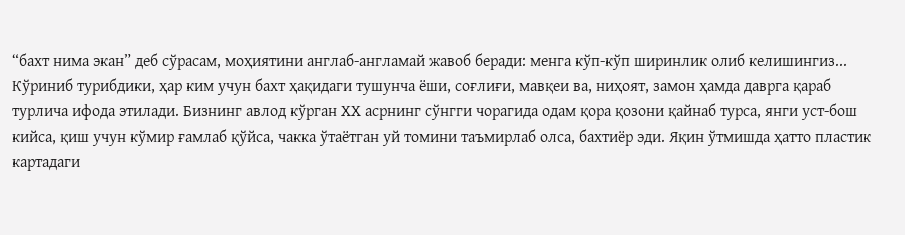“бахт нима экан” деб сўрасам, моҳиятини англаб-англамай жавоб беради: менга кўп-кўп ширинлик олиб келишингиз...
Кўриниб турибдики, ҳар ким учун бахт ҳақидаги тушунча ёши, соғлиғи, мавқеи ва, ниҳоят, замон ҳамда даврга қараб турлича ифода этилади. Бизнинг авлод кўрган ХХ асрнинг сўнгги чорагида одам қора қозони қайнаб турса, янги уст-бош кийса, қиш учун кўмир ғамлаб қўйса, чакка ўтаётган уй томини таъмирлаб олса, бахтиёр эди. Яқин ўтмишда ҳатто пластик картадаги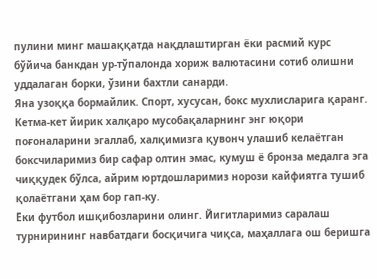пулини минг машаққатда нақдлаштирган ёки расмий курс бўйича банкдан ур-тўпалонда хориж валютасини сотиб олишни уддалаган борки, ўзини бахтли санарди.
Яна узоққа бормайлик. Спорт, хусусан, бокс мухлисларига қаранг. Кетма-кет йирик халқаро мусобақаларнинг энг юқори поғоналарини эгаллаб, халқимизга қувонч улашиб келаётган боксчиларимиз бир сафар олтин эмас, кумуш ё бронза медалга эга чиққудек бўлса, айрим юртдошларимиз норози кайфиятга тушиб қолаётгани ҳам бор гап-ку.
Ёки футбол ишқибозларини олинг. Йигитларимиз саралаш турнирининг навбатдаги босқичига чиқса, маҳаллага ош беришга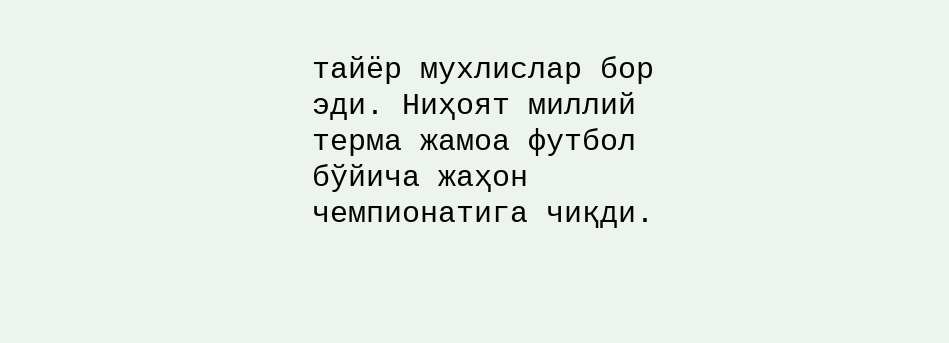тайёр мухлислар бор эди. Ниҳоят миллий терма жамоа футбол бўйича жаҳон чемпионатига чиқди.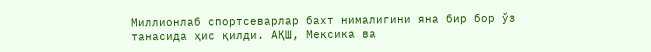Миллионлаб спортсеварлар бахт нималигини яна бир бор ўз танасида ҳис қилди. АҚШ, Мексика ва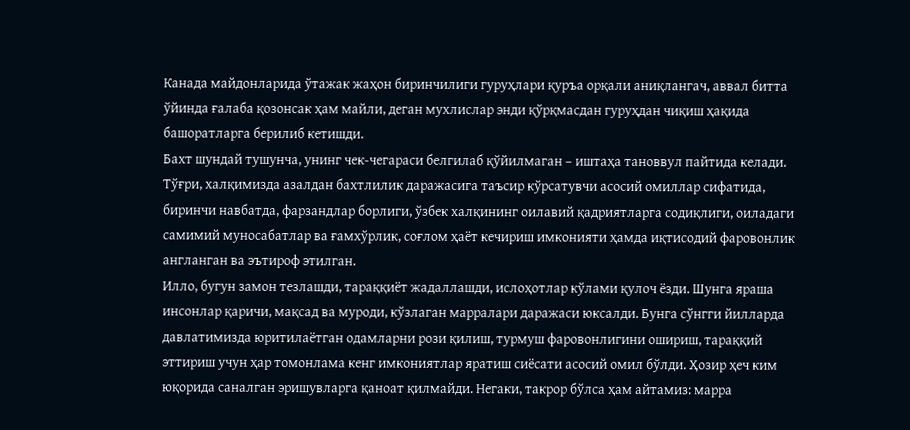Канада майдонларида ўтажак жаҳон биринчилиги гуруҳлари қуръа орқали аниқлангач, аввал битта ўйинда ғалаба қозонсак ҳам майли, деган мухлислар энди қўрқмасдан гуруҳдан чиқиш ҳақида башоратларга берилиб кетишди.
Бахт шундай тушунча, унинг чек-чегараси белгилаб қўйилмаган – иштаҳа тановвул пайтида келади. Тўғри, халқимизда азалдан бахтлилик даражасига таъсир кўрсатувчи асосий омиллар сифатида, биринчи навбатда, фарзандлар борлиги, ўзбек халқининг оилавий қадриятларга содиқлиги, оиладаги самимий муносабатлар ва ғамхўрлик, соғлом ҳаёт кечириш имконияти ҳамда иқтисодий фаровонлик англанган ва эътироф этилган.
Илло, бугун замон тезлашди, тараққиёт жадаллашди, ислоҳотлар кўлами қулоч ёзди. Шунга яраша инсонлар қаричи, мақсад ва муроди, кўзлаган марралари даражаси юксалди. Бунга сўнгги йилларда давлатимизда юритилаётган одамларни рози қилиш, турмуш фаровонлигини ошириш, тараққий эттириш учун ҳар томонлама кенг имкониятлар яратиш сиёсати асосий омил бўлди. Ҳозир ҳеч ким юқорида саналган эришувларга қаноат қилмайди. Негаки, такрор бўлса ҳам айтамиз: марра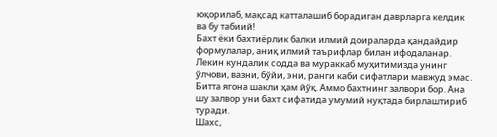юқорилаб, мақсад катталашиб борадиган даврларга келдик ва бу табиий!
Бахт ёки бахтиёрлик балки илмий доираларда қандайдир формулалар, аниқ илмий таърифлар билан ифодаланар. Лекин кундалик содда ва мураккаб муҳитимизда унинг ўлчови, вазни, бўйи, эни, ранги каби сифатлари мавжуд эмас. Битта ягона шакли ҳам йўқ. Аммо бахтнинг залвори бор. Ана шу залвор уни бахт сифатида умумий нуқтада бирлаштириб туради.
Шахс,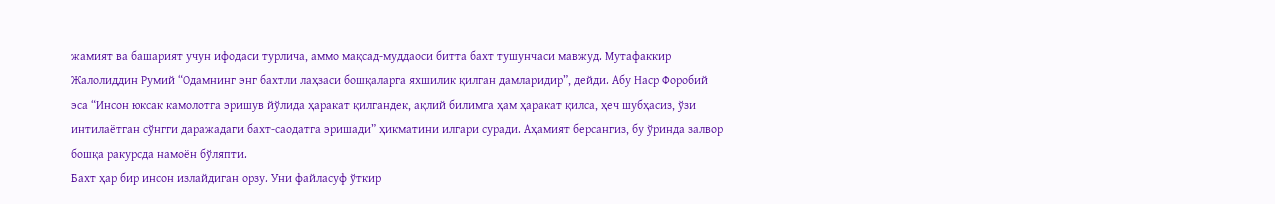жамият ва башарият учун ифодаси турлича, аммо мақсад-муддаоси битта бахт тушунчаси мавжуд. Мутафаккир Жалолиддин Румий “Одамнинг энг бахтли лаҳзаси бошқаларга яхшилик қилган дамларидир”, дейди. Абу Наср Форобий эса “Инсон юксак камолотга эришув йўлида ҳаракат қилгандек, ақлий билимга ҳам ҳаракат қилса, ҳеч шубҳасиз, ўзи интилаётган сўнгги даражадаги бахт-саодатга эришади” ҳикматини илгари суради. Аҳамият берсангиз, бу ўринда залвор бошқа ракурсда намоён бўляпти.
Бахт ҳар бир инсон излайдиган орзу. Уни файласуф ўткир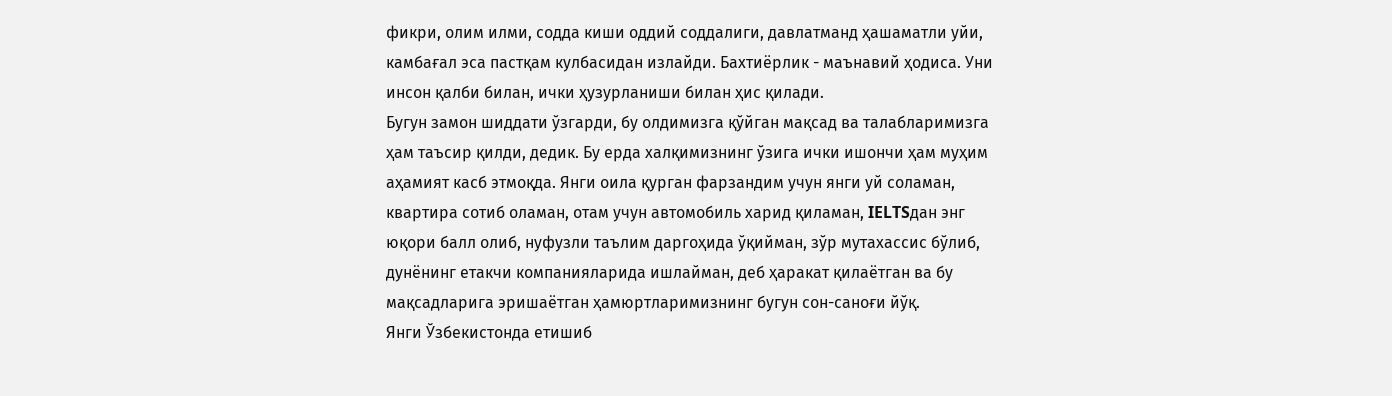фикри, олим илми, содда киши оддий соддалиги, давлатманд ҳашаматли уйи, камбағал эса пастқам кулбасидан излайди. Бахтиёрлик - маънавий ҳодиса. Уни инсон қалби билан, ички ҳузурланиши билан ҳис қилади.
Бугун замон шиддати ўзгарди, бу олдимизга қўйган мақсад ва талабларимизга ҳам таъсир қилди, дедик. Бу ерда халқимизнинг ўзига ички ишончи ҳам муҳим аҳамият касб этмоқда. Янги оила қурган фарзандим учун янги уй соламан, квартира сотиб оламан, отам учун автомобиль харид қиламан, IELTSдан энг юқори балл олиб, нуфузли таълим даргоҳида ўқийман, зўр мутахассис бўлиб, дунёнинг етакчи компанияларида ишлайман, деб ҳаракат қилаётган ва бу мақсадларига эришаётган ҳамюртларимизнинг бугун сон-саноғи йўқ.
Янги Ўзбекистонда етишиб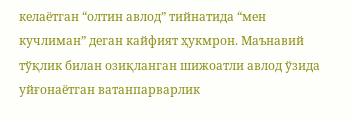келаётган “олтин авлод” тийнатида “мен кучлиман” деган кайфият ҳукмрон. Маънавий тўқлик билан озиқланган шижоатли авлод ўзида уйғонаётган ватанпарварлик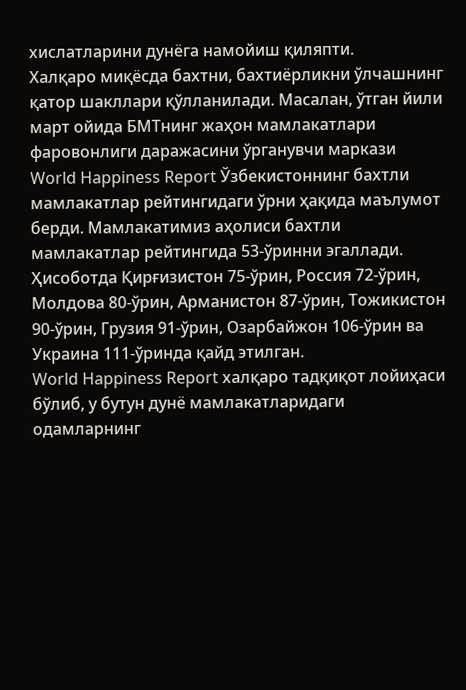хислатларини дунёга намойиш қиляпти.
Халқаро миқёсда бахтни, бахтиёрликни ўлчашнинг қатор шакллари қўлланилади. Масалан, ўтган йили март ойида БМТнинг жаҳон мамлакатлари фаровонлиги даражасини ўрганувчи маркази World Happiness Report Ўзбекистоннинг бахтли мамлакатлар рейтингидаги ўрни ҳақида маълумот берди. Мамлакатимиз аҳолиси бахтли мамлакатлар рейтингида 53-ўринни эгаллади. Ҳисоботда Қирғизистон 75-ўрин, Россия 72-ўрин, Молдова 80-ўрин, Арманистон 87-ўрин, Тожикистон 90-ўрин, Грузия 91-ўрин, Озарбайжон 106-ўрин ва Украина 111-ўринда қайд этилган.
World Happiness Report халқаро тадқиқот лойиҳаси бўлиб, у бутун дунё мамлакатларидаги одамларнинг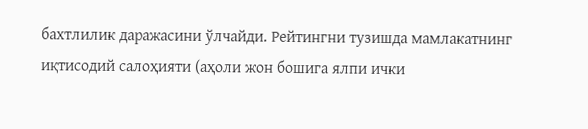бахтлилик даражасини ўлчайди. Рейтингни тузишда мамлакатнинг иқтисодий салоҳияти (аҳоли жон бошига ялпи ички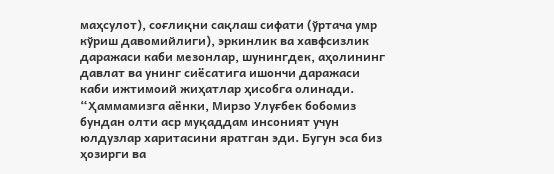маҳсулот), соғлиқни сақлаш сифати (ўртача умр кўриш давомийлиги), эркинлик ва хавфсизлик даражаси каби мезонлар, шунингдек, аҳолининг давлат ва унинг сиёсатига ишончи даражаси каби ижтимоий жиҳатлар ҳисобга олинади.
“Ҳаммамизга аёнки, Мирзо Улуғбек бобомиз бундан олти аср муқаддам инсоният учун юлдузлар харитасини яратган эди. Бугун эса биз ҳозирги ва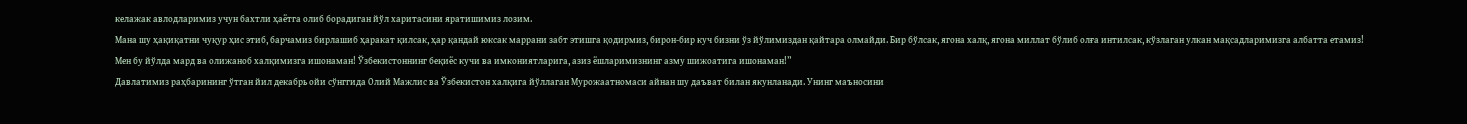келажак авлодларимиз учун бахтли ҳаётга олиб борадиган йўл харитасини яратишимиз лозим.
Мана шу ҳақиқатни чуқур ҳис этиб, барчамиз бирлашиб ҳаракат қилсак, ҳар қандай юксак маррани забт этишга қодирмиз, бирон-бир куч бизни ўз йўлимиздан қайтара олмайди. Бир бўлсак, ягона халқ, ягона миллат бўлиб олға интилсак, кўзлаган улкан мақсадларимизга албатта етамиз!
Мен бу йўлда мард ва олижаноб халқимизга ишонаман! Ўзбекистоннинг беқиёс кучи ва имкониятларига, азиз ёшларимизнинг азму шижоатига ишонаман!”
Давлатимиз раҳбарининг ўтган йил декабрь ойи сўнггида Олий Мажлис ва Ўзбекистон халқига йўллаган Мурожаатномаси айнан шу даъват билан якунланади. Унинг маъносини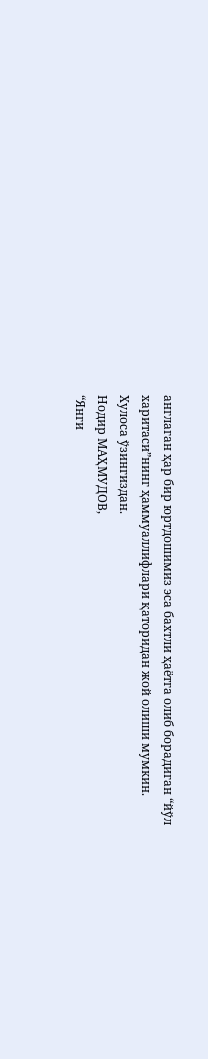англаган ҳар бир юртдошимиз эса бахтли ҳаётга олиб борадиган “йўл харитаси”нинг ҳаммуаллифлари қаторидан жой олиши мумкин.
Хулоса ўзингиздан.
Нодир МАҲМУДОВ,
“Янги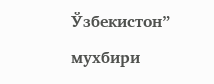Ўзбекистон” мухбири